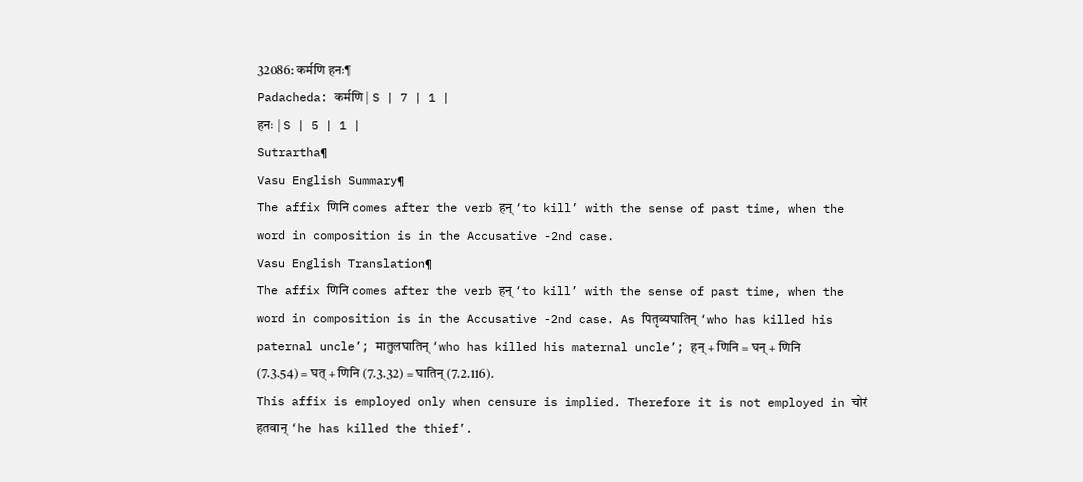32086: कर्मणि हनः¶
Padacheda: कर्मणि | S | 7 | 1 |
हनः | S | 5 | 1 |
Sutrartha¶
Vasu English Summary¶
The affix णिनि comes after the verb हन् ‘to kill’ with the sense of past time, when the word in composition is in the Accusative -2nd case.
Vasu English Translation¶
The affix णिनि comes after the verb हन् ‘to kill’ with the sense of past time, when the word in composition is in the Accusative -2nd case. As पितृव्यघातिन् ‘who has killed his paternal uncle’; मातुलघातिन् ‘who has killed his maternal uncle’; हन् + णिनि = घन् + णिनि (7.3.54) = घत् + णिनि (7.3.32) = घातिन् (7.2.116).
This affix is employed only when censure is implied. Therefore it is not employed in चोरं हतवान् ‘he has killed the thief’.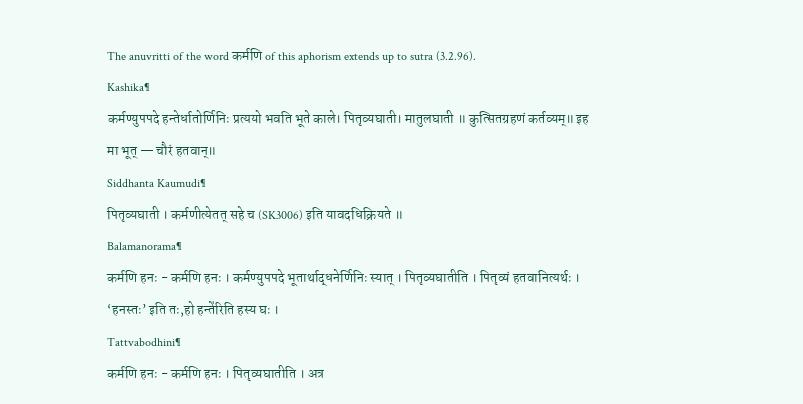The anuvritti of the word कर्मणि of this aphorism extends up to sutra (3.2.96).
Kashika¶
कर्मण्युपपदे हन्तेर्धातोर्णिनिः प्रत्ययो भवति भूते काले। पितृव्यघाती। मातुलघाती ॥ कुत्सितग्रहणं कर्तव्यम्॥ इह मा भूत् — चौरं हतवान्॥
Siddhanta Kaumudi¶
पितृव्यघाती । कर्मणीत्येतत् सहे च (SK3006) इति यावदधिक्रियते ॥
Balamanorama¶
कर्मणि हनः - कर्मणि हनः । कर्मण्युपपदे भूतार्थाद्धनेर्णिनिः स्यात् । पितृव्यघातीति । पितृव्यं हतवानित्यर्थः । ‘हनस्तः’ इति तः,हो हन्ते॑रिति हस्य घः ।
Tattvabodhini¶
कर्मणि हनः - कर्मणि हनः । पितृव्यघातीति । अत्र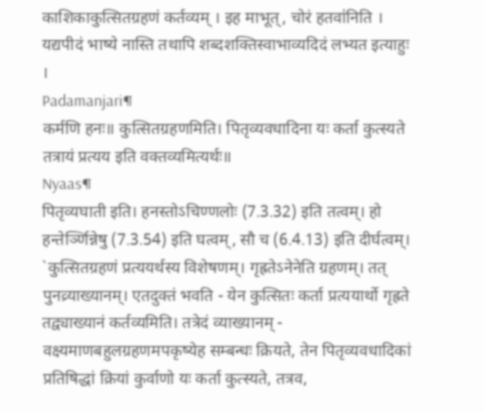काशिकाकुत्सितग्रहणं कर्तव्यम् । इह माभूत्, चोरं हतवा॑निति । यद्यपीदं भाष्ये नास्ति तथापि शब्दशक्तिस्वाभाव्यदिदं लभ्यत इत्याहुः ।
Padamanjari¶
कर्मणि हनः॥ कुत्सितग्रहणमिति। पितृव्यवधादिना यः कर्ता कुत्स्यते तत्रायं प्रत्यय इति वक्तव्यमित्यर्थः॥
Nyaas¶
पितृव्यघाती इति। हनस्तोऽचिण्णलोः (7.3.32) इति तत्वम्। हो हन्तेर्ञ्णिन्नेषु (7.3.54) इति घत्वम्, सौ च (6.4.13) इति दीर्घत्वम्। `कुत्सितग्रहणं प्रत्ययर्थस्य विशेषणम्। गृह्रतेऽनेनेति ग्रहणम्। तत् पुनव्र्याख्यानम्। एतदुक्तं भवति - येन कुत्सितः कर्ता प्रत्ययार्थो गृह्रते तद्व्याख्यानं कर्तव्यमिति। तत्रेदं व्याख्यानम् - वक्ष्यमाणबहुलग्रहणमपकृष्येह सम्बन्धः क्रियते, तेन पितृव्यवधादिकां प्रतिषिद्धां क्रियां कुर्वाणो यः कर्ता कुत्स्यते, तत्रव,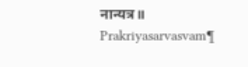नान्यत्र॥
Prakriyasarvasvam¶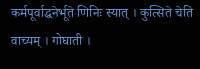कर्मपूर्वाद्धनेर्भूते णिनिः स्यात् । कुत्सिते चेति वाच्यम् । गोघाती ।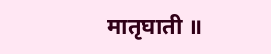मातृघाती ॥